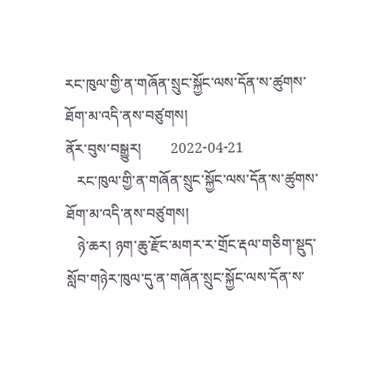རང་ཁུལ་གྱི་ན་གཞོན་སྲུང་སྐྱོང་ལས་དོན་ས་ཚུགས་ཐོག་མ་འདི་ནས་བཙུགས།
ནོར་བུས་བསྒྱུར།        2022-04-21
   རང་ཁུལ་གྱི་ན་གཞོན་སྲུང་སྐྱོང་ལས་དོན་ས་ཚུགས་ཐོག་མ་འདི་ནས་བཙུགས།
   ཉེ་ཆར། ཉག་ཆུ་རྫོང་མགར་ར་གྲོང་རྡལ་གཅིག་སྡུད་སློབ་གཉེར་ཁུལ་དུ་ན་གཞོན་སྲུང་སྐྱོང་ལས་དོན་ས་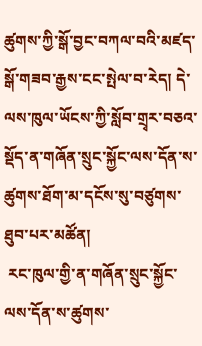ཚུགས་ཀྱི་སྒོ་བྱང་བཀལ་བའི་མཛད་སྒོ་གཟབ་རྒྱས་ངང་སྤེལ་བ་རེད། དེ་ལས་ཁུལ་ཡོངས་ཀྱི་སློབ་གྲྭར་བཅའ་སྡོད་ན་གཞོན་སྲུང་སྐྱོང་ལས་དོན་ས་ཚུགས་ཐོག་མ་དངོས་སུ་བཙུགས་ཐུབ་པར་མཚོན།
 རང་ཁུལ་གྱི་ན་གཞོན་སྲུང་སྐྱོང་ལས་དོན་ས་ཚུགས་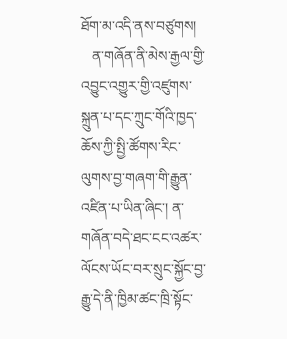ཐོག་མ་འདི་ནས་བཙུགས།
   ན་གཞོན་ནི་མེས་རྒྱལ་གྱི་འབྱུང་འགྱུར་གྱི་འཛུགས་སྐྲུན་པ་དང་ཀྲུང་གོའི་ཁྱད་ཆོས་ཀྱི་སྤྱི་ཚོགས་རིང་ལུགས་བྱ་གཞག་གི་རྒྱུན་འཛིན་པ་ཡིན་ཞིང་། ན་གཞོན་བདེ་ཐང་ངང་འཚར་ལོངས་ཡོང་བར་སྲུང་སྐྱོང་བྱ་རྒྱུ་དེ་ནི་ཁྱིམ་ཚང་ཁྲི་སྟོང་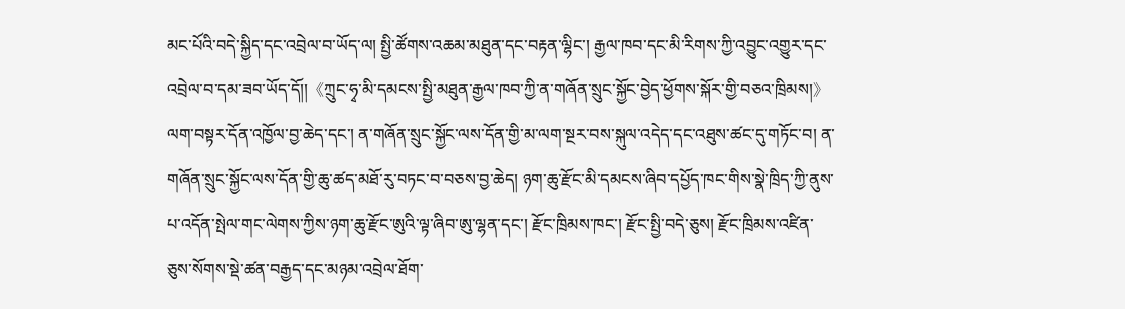མང་པོའི་བདེ་སྐྱིད་དང་འབྲེལ་བ་ཡོད་ལ། སྤྱི་ཚོགས་འཆམ་མཐུན་དང་བརྟན་ལྷིང་། རྒྱལ་ཁབ་དང་མི་རིགས་ཀྱི་འབྱུང་འགྱུར་དང་འབྲེལ་བ་དམ་ཟབ་ཡོད་དོ།།《ཀྲུང་ཧྭ་མི་དམངས་སྤྱི་མཐུན་རྒྱལ་ཁབ་ཀྱི་ན་གཞོན་སྲུང་སྐྱོང་བྱེད་ཕྱོགས་སྐོར་གྱི་བཅའ་ཁྲིམས།》ལག་བསྟར་དོན་འཁྱོལ་བྱ་ཆེད་དང་། ན་གཞོན་སྲུང་སྐྱོང་ལས་དོན་གྱི་མ་ལག་སྔར་བས་སྐུལ་འདེད་དང་འཐུས་ཚང་དུ་གཏོང་བ། ན་གཞོན་སྲུང་སྐྱོང་ལས་དོན་གྱི་ཆུ་ཚད་མཐོ་རུ་བཏང་བ་བཅས་བྱ་ཆེད། ཉག་ཆུ་རྫོང་མི་དམངས་ཞིབ་དཔྱོད་ཁང་གིས་སྣེ་ཁྲིད་ཀྱི་ནུས་པ་འདོན་སྤེལ་གང་ལེགས་ཀྱིས་ཉག་ཆུ་རྫོང་ཨུའི་ལྟ་ཞིབ་ཨུ་ལྷན་དང་། རྫོང་ཁྲིམས་ཁང་། རྫོང་སྤྱི་བདེ་ཅུས། རྫོང་ཁྲིམས་འཛིན་ཅུས་སོགས་སྡེ་ཚན་བརྒྱད་དང་མཉམ་འབྲེལ་ཐོག་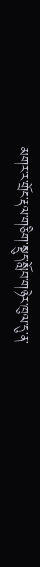མགར་ར་གྲོང་རྡལ་གཅིག་སྡུད་སློབ་གཉེར་ཁུལ་དུ་ན་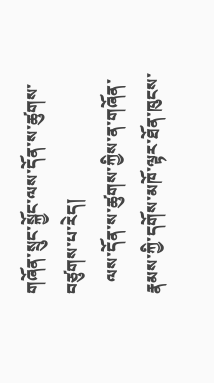གཞོན་སྲུང་སྐྱོང་ལས་དོན་ས་ཚུགས་བཙུགས་པ་རེད།
   ལས་དོན་ས་ཚུགས་ཀྱིས་ན་གཞོན་རྣམས་ཀྱི་དགོས་མཁོ་ལྟར་ཐོན་ཁུངས་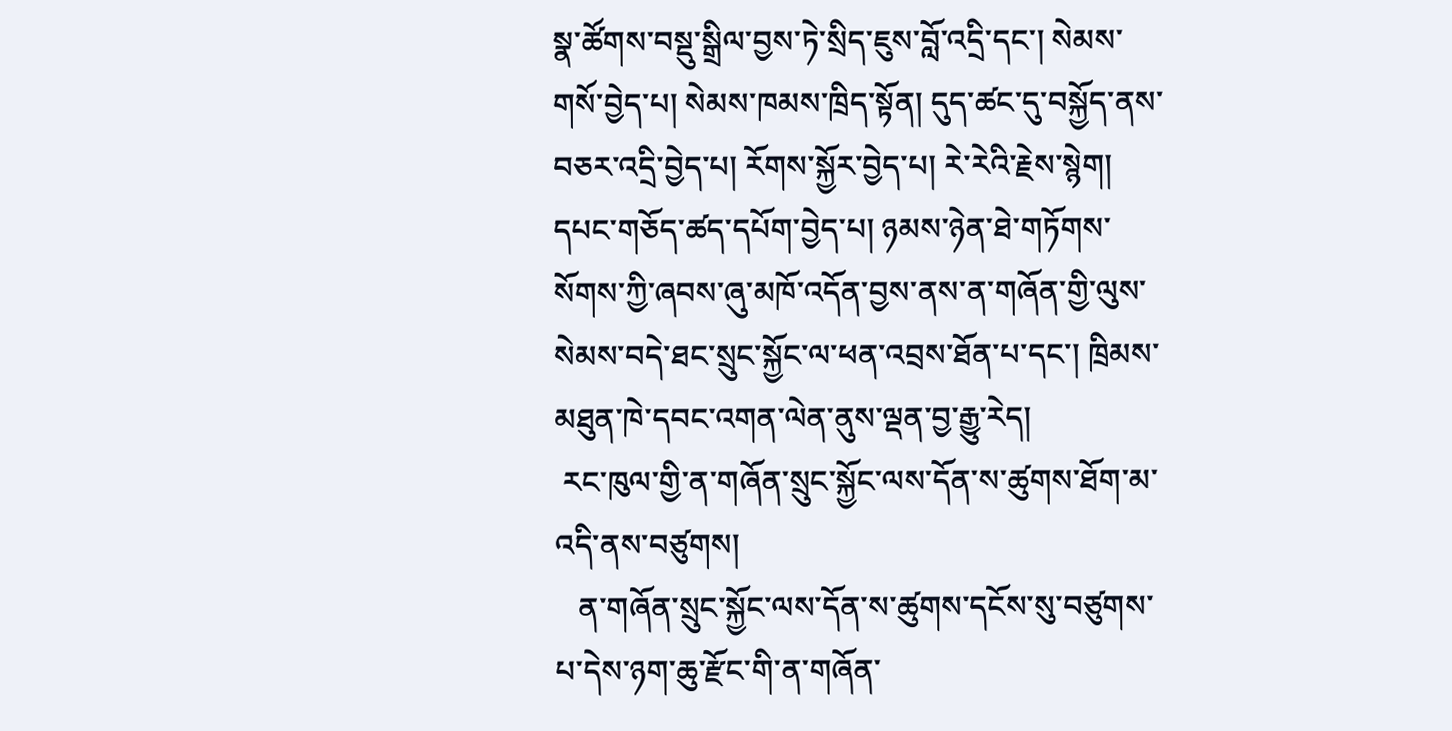སྣ་ཚོགས་བསྡུ་སྒྲིལ་བྱས་ཏེ་སྲིད་ཇུས་བློ་འདྲི་དང་། སེམས་གསོ་བྱེད་པ། སེམས་ཁམས་ཁྲིད་སྟོན། དུད་ཚང་དུ་བསྐྱོད་ནས་བཅར་འདྲི་བྱེད་པ། རོགས་སྐྱོར་བྱེད་པ། རེ་རེའི་རྗེས་སྙེག།  དཔང་གཅོད་ཚད་དཔོག་བྱེད་པ། ཉམས་ཉེན་ཐེ་གཏོགས་སོགས་ཀྱི་ཞབས་ཞུ་མཁོ་འདོན་བྱས་ནས་ན་གཞོན་གྱི་ལུས་སེམས་བདེ་ཐང་སྲུང་སྐྱོང་ལ་ཕན་འབྲས་ཐོན་པ་དང་། ཁྲིམས་མཐུན་ཁེ་དབང་འགན་ལེན་ནུས་ལྡན་བྱ་རྒྱུ་རེད།
 རང་ཁུལ་གྱི་ན་གཞོན་སྲུང་སྐྱོང་ལས་དོན་ས་ཚུགས་ཐོག་མ་འདི་ནས་བཙུགས།
   ན་གཞོན་སྲུང་སྐྱོང་ལས་དོན་ས་ཚུགས་དངོས་སུ་བཙུགས་པ་དེས་ཉག་ཆུ་རྫོང་གི་ན་གཞོན་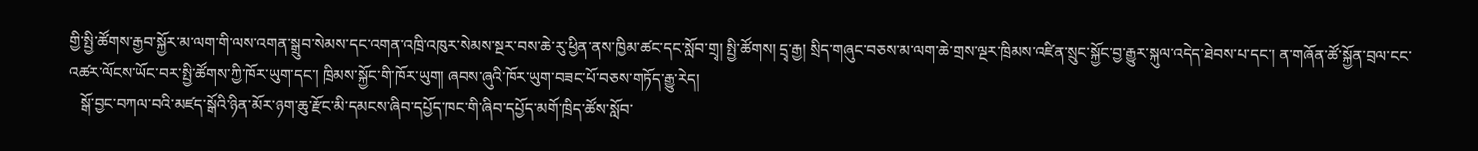གྱི་སྤྱི་ཚོགས་རྒྱབ་སྐྱོར་མ་ལག་གི་ལས་འགན་སྒྲུབ་སེམས་དང་འགན་འཁྲི་འཁུར་སེམས་སྔར་བས་ཆེ་རུ་ཕྱིན་ནས་ཁྱིམ་ཚང་དང་སློབ་གྲྭ། སྤྱི་ཚོགས། དྲྭ་རྒྱ། སྲིད་གཞུང་བཅས་མ་ལག་ཆེ་གྲས་ལྔར་ཁྲིམས་འཛིན་སྲུང་སྐྱོང་བྱ་རྒྱུར་སྐུལ་འདེད་ཐེབས་པ་དང་། ན་གཞོན་ཚོ་སྐྱོན་བྲལ་ངང་འཚར་ལོངས་ཡོང་བར་སྤྱི་ཚོགས་ཀྱི་ཁོར་ཡུག་དང་། ཁྲིམས་སྐྱོང་གི་ཁོར་ཡུག། ཞབས་ཞུའི་ཁོར་ཡུག་བཟང་པོ་བཅས་གཏོད་རྒྱུ་རེད།
   སྒོ་བྱང་བཀལ་བའི་མཛད་སྒོའི་ཉིན་མོར་ཉག་ཆུ་རྫོང་མི་དམངས་ཞིབ་དཔྱོད་ཁང་གི་ཞིབ་དཔྱོད་མགོ་ཁྲིད་ཚོས་སློབ་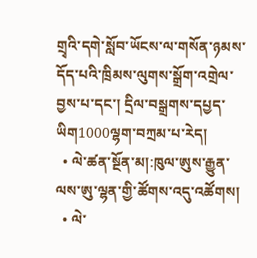གྲྭའི་དགེ་སློབ་ཡོངས་ལ་གསོན་ཉམས་དོད་པའི་ཁྲིམས་ལུགས་སྒྲོག་འགྲེལ་བྱས་པ་དང་། དྲིལ་བསྒྲགས་དཔྱད་ཡིག1000ལྷག་བཀྲམ་པ་རེད།
  • ལེ་ཚན་སྔོན་མ།:ཁུལ་ཨུས་རྒྱུན་ལས་ཨུ་ལྷན་གྱི་ཚོགས་འདུ་འཚོགས།
  • ལེ་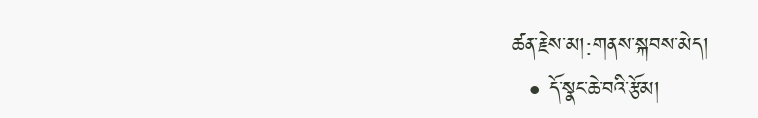ཚན་རྗེས་མ།:གནས་སྐབས་མེད།
  • དོ་སྣང་ཆེ་བའི་རྩོམ།